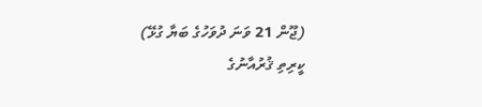(ޖޫން 21 ވަނަ ދުވަހުގެ ބަޔާ ގުޅޭ)
ކީރިތި ޤުރުއާނުގެ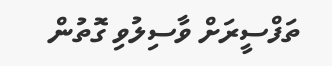ތަފްސީރަށް ވާސިލުވި ގޮތުން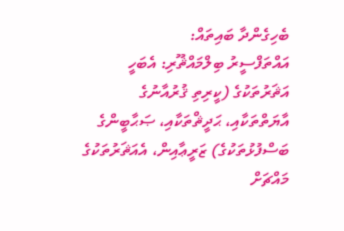ބެހިގެންދާ ބައިތައް:
އައްތަފްސީރު ބިލްމައްޘޫރި: އެބަހީ އަޘަރުތަކުގެ (ކީރިތި ޤުރުއާނުގެ އާޔަތްތަކާއި، ޙަދީޘްތަކާއި، ޞަޙާބީންގެ ބަސްފުޅުތަކުގެ) ޒަރީޢާއިން، އެއަޘަރުތަކުގެ މައްޗަށް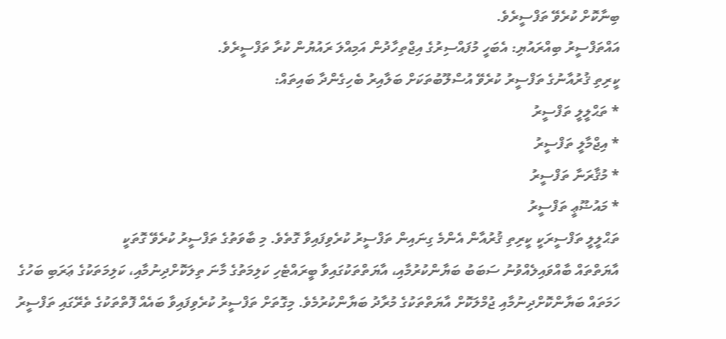ބިނާކޮށް ކުރެވޭ ތަފްސީރެވެ.
އައްތަފްސީރު ބިއްރައުޔި: އެބަހީ މުފައްސިރުގެ އިޖްތިހާދުން އަމިއްލަ ރައުޔުން ކުރާ ތަފްސީރެވެ.
ކީރިތި ޤުރުއާނުގެ ތަފްސީރު ކުރެވޭ އުސްލޫބުތަކަށް ބަލާއިރު ބެހިގެންދާ ބައިތައް:
* ތަޙްލީލީ ތަފްސީރު
* އިޖްމާލީ ތަފްސީރު
* މުޤާރަނާ ތަފްސީރު
* މައުޟޫޢީ ތަފްސީރު
ތަޙްލީލީ ތަފްސީރަކީ ކީރިތި ޤުރުއާން އެންމެ ގިނައިން ތަފްސީރު ކުރެވިފައިވާ ގޮތެވެ. މި ބާވަތުގެ ތަފްސީރު ކުރެވޭ ގޮތަކީ
އާޔަތްތައް ބާއްވައިލެއްވުނު ސަބަބު ބަޔާންކުރުމާއި، އާޔަތްތަކުގައިވާ ބީރައްޓެހި ކަލިމަތުގެ މާނަ ތިލަކޮށްދިނުމާއި، ކަލިމަތަކުގެ ޢަރަބި ބަހުގެ ހަމަތައް ބަޔާންކޮށްދިނުމާއި ޖުމްލަކޮށް އާޔަތްތަކުގެ މުރާދު ބަޔާންކުރުމެވެ. މިގޮތަށް ތަފްސީރު ކުރެވިފައިވާ ބައެއް ފޮތްތަކުގެ ތެރޭގައި ތަފްސީރު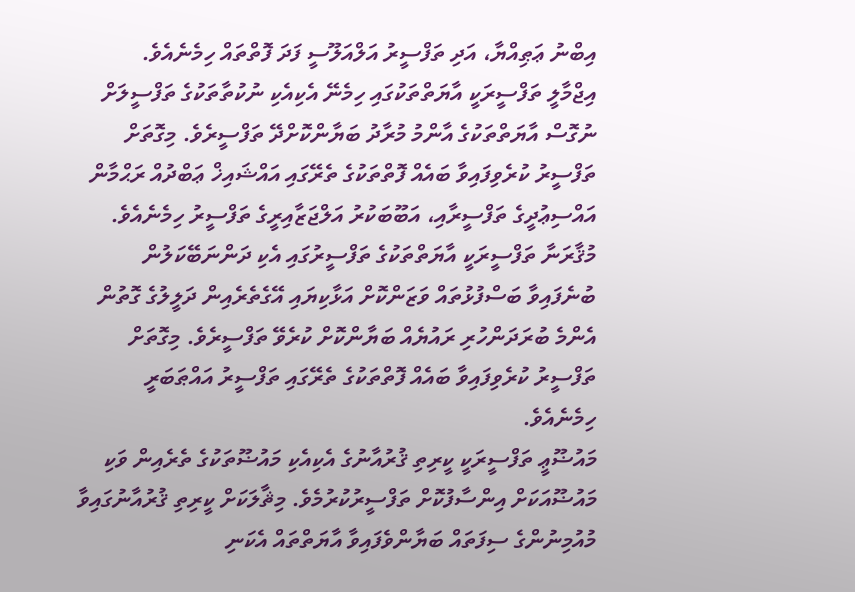އިބްނު ޢަޠިއްޔާ، އަދި ތަފްސީރު އަލްއަލޫސީ ފަދަ ފޮތްތައް ހިމެނެއެވެ.
އިޖްމާލީ ތަފްސީރަކީ އާޔަތްތަކުގައި ހިމެނޭ އެކިއެކި ނުކުތާތަކުގެ ތަފްސީލަށް ނުގޮސް އާޔަތްތަކުގެ އާންމު މުރާދު ބަޔާންކޮށްދޭ ތަފްސީރެވެ. މިގޮތަށް ތަފްސީރު ކުރެވިފައިވާ ބައެއް ފޮތްތަކުގެ ތެރޭގައި އައްޝައިޚް ޢަބްދުއް ރަޙްމާން އައްސިޢުދީގެ ތަފްސީރާއި، އަބޫބަކުރު އަލްޖަޒާއިރީގެ ތަފްސީރު ހިމެނެއެވެ.
މުޤާރަނާ ތަފްސީރަކީ އާޔަތްތަކުގެ ތަފްސީރުގައި އެކި ދަންނަބޭކަލުން ބުނެފައިވާ ބަސްފުޅުތައް ވަޒަންކޮށް އަޅާކިޔައި އޭގެތެރެއިން ދަލީލުގެ ގޮތުން އެންމެ ބުރަދަންހުރި ރައުޔެއް ބަޔާންކޮށް ކުރެވޭ ތަފްސީރެވެ. މިގޮތަށް ތަފްސީރު ކުރެވިފައިވާ ބައެއް ފޮތްތަކުގެ ތެރޭގައި ތަފްސީރު އައްޠަބަރީ ހިމެނެއެވެ.
މައުޟޫޢީ ތަފްސީރަކީ ކީރިތި ޤުރުއާނުގެ އެކިއެކި މައުޟޫތަކުގެ ތެރެއިން ވަކި މައުޟޫއަކަށް އިންސާފުކޮށް ތަފްސީރުކުރުމެވެ. މިޘާލަކަށް ކީރިތި ޤުރުއާނުގައިވާ މުއުމިނުންގެ ސިފަތައް ބަޔާންވެފައިވާ އާޔަތްތައް އެކަނި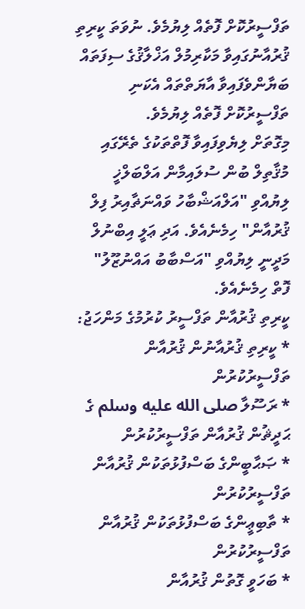ތަފްސީރުކޮށް ފޮތެއް ލިޔުމެވެ. ނުވަތަ ކީރިތި ޤުރުއާނުގައިވާ މަކާރިމުލް އަޚްލާޤުގެ ސިފަތައް ބަޔާންވެފައިވާ އާޔަތްތައް އެކަނި ތަފްސީރުކޮށް ފޮތެއް ލިޔުމެވެ.
މިގޮތަށް ލިޔެވިފައިވާ ފޮތްތަކުގެ ތެރޭގައި މުޤާތިލް ބުން ސުލައިމާން އަލްބަލްޚީ ލިޔުއްވި "އަލްއަޝްބާހު ވައްނަޡާއިރު ފިލް ޤުރުއާން" ހިމެނެއެވެ. އަދި ޢަލީ އިބްނުލް މަދީނީ ލިޔުއްވި "އަސްބާބު އައްނުޒޫލު" ފޮތް ހިމެނެއެވެ.
ކީރިތި ޤުރުއާން ތަފްސީރު ކުރުމުގެ މަންހަޖު:
* ކީރިތި ޤުރުއާނުން ޤުރުއާން ތަފްސީރުކުރުން
* ރަސޫލާ صلى الله عليه وسلم ގެ ޙަދީޘުން ޤުރުއާން ތަފްސީރުކުރުން
* ޞަޙާބީންގެ ބަސްފުޅުތަކުން ޤުރުއާން ތަފްސީރުކުރުން
* ތާބިޢީންގެ ބަސްފުޅުތަކުން ޤުރުއާން ތަފްސީރުކުރުން
* ބަހަވީ ގޮތުން ޤުރުއާން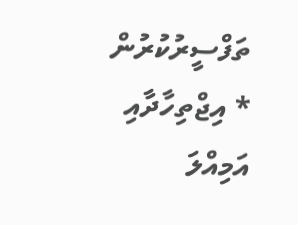ތަފްސީރުކުރުން
* އިޖްތިހާދާއި އަމިއްލަ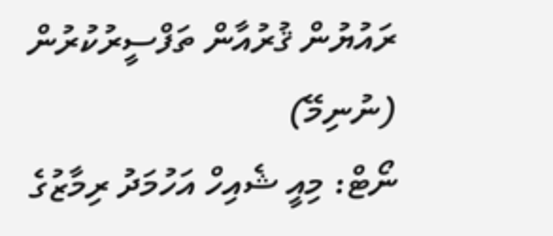ރައުޔުން ޤުރުއާން ތަފްސީރުކުރުން (ނުނިމޭ)
ނޯޓް: މިއީ ޝެއިހް އަހުމަދު ރިމާޒުގެ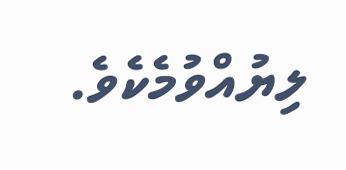ލިޔުއްވުމެކެވެ.